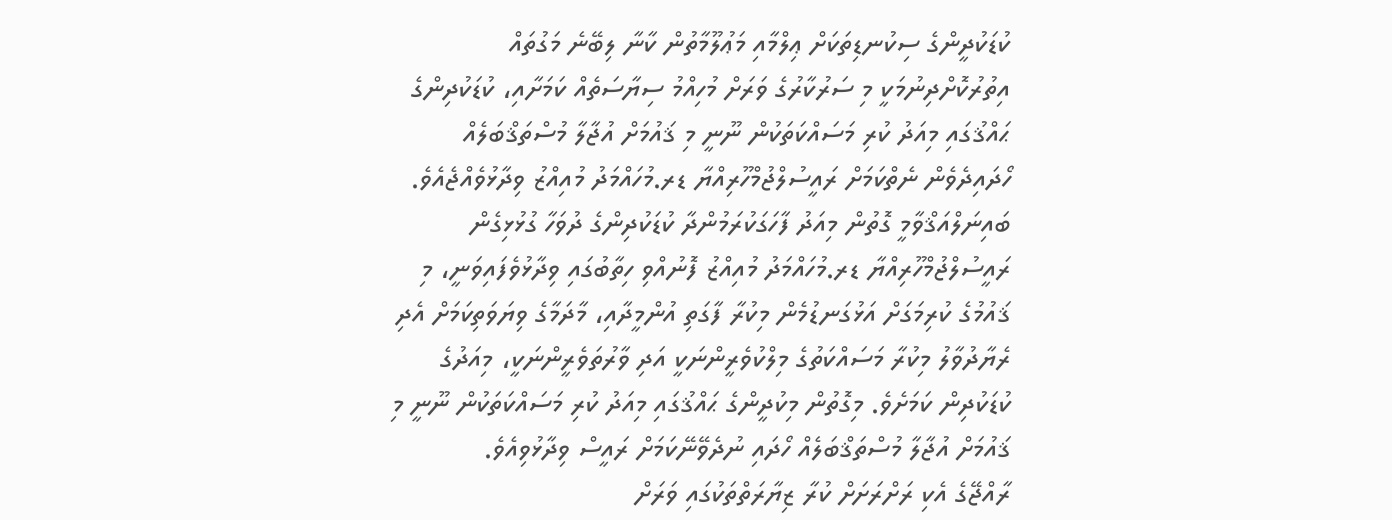ކުޑަކުދީންގެ ސިކުނޑިތަކަށް ޢިލްމާއި މަޢުލޫމާތުން ކާނާ ލިބޭނެ މަގުތައް އިތުރުކޮށްދިނުމަކީ މި ސަރުކާރުގެ ވަރަށް މުހިއްމު ސިޔާސަތެއް ކަމަށާއި، ކުޑަކުދިންގެ ޙައްޤުގައި މިއަދު ކުރި މަސައްކަތަކުން ނޫނީ މި ޤައުމަށް އުޖާލާ މުސްތަޤްބަލެއް ހޯދައިދެވެން ނެތްކަމަށް ރައީސުލްޖުމްހޫރިއްޔާ ޑރ.މުހައްމަދު މުއިއްޒު ވިދާޅުވެއްޖެއެވެ.
ބައިނަލްއަޤްވާމީ ގޮތުން މިއަދު ފާހަގަކުރަމުންދާ ކުޑަކުދިންގެ ދުވަހާ ގުޅުޅިގެން ރައީސުލްޖުމްހޫރިއްޔާ ޑރ.މުހައްމަދު މުއިއްޒު ފޮނުއްވި ހިތާބުގައި ވިދާޅުވެފައިވަނީ، މި ޤައުމުގެ ކުރިމަގަށް އަޅުގަނޑުމެން މިކުރާ ފާގަތި އުންމީދާއި، މާދަމާގެ ވިޔަވަތިކަމަށް އެދި ރެޔާދުވާލު މިކުރާ މަސައްކަތުގެ މިލްކުވެރީންނަކީ އަދި ވާރުތަވެރީންނަކީ، މިއަދުގެ ކުޑަކުދިން ކަމަށެވެ. މިގޮތުން މިކުދީންގެ ޙައްޤުގައި މިއަދު ކުރި މަސައްކަތަކުން ނޫނީ މި ޤައުމަށް އުޖާލާ މުސްތަޤްބަލެއް ހޯދައި ނުދެވޭނޭކަމަށް ރައީސް ވިދާޅުވިއެވެ.
ރާއްޖޭގެ އެކި ރަށްރަށަށް ކުރާ ޒިޔާރަތްތަކުގައި ވަރަށް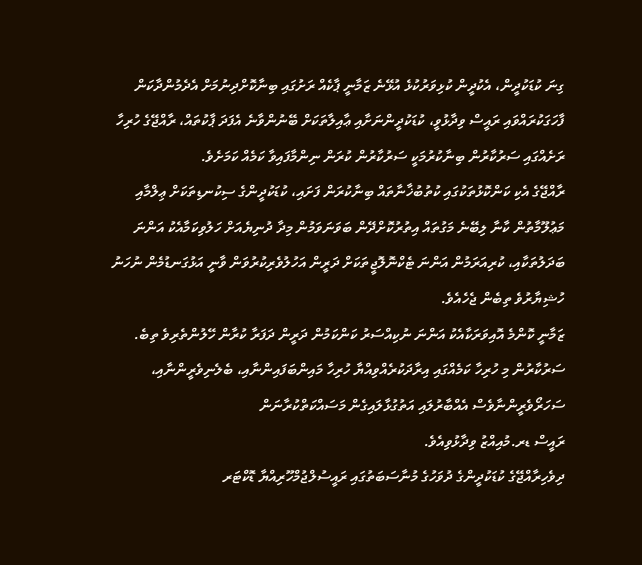ގިނަ ކުޑަކުދީން، އެކުދީން ކުޅިވަރުކުޅެ އުޅޭނެ ޒަމާނީ ޕާކެއް ރަށުގައި ބިނާކޮށްދިނުމަށް އެދެމުންދާކަން ފާހަގަކުރައްވައި ރައީސް ވިދާޅުވީ، ކުޑަކުދީންނަށާއި ޢާއިލާތަކަށް ބޭނުންވާނެ އެފަދަ ޕާކުތައް، ރާއްޖޭގެ ހުރިހާ ރަށެއްގައި ސަރުކާރުން ބިނާކުރުމަކީ ސަރުކާރުން ކުރަން ނިންމާފައިވާ ކަމެއް ކަމަށެވެ.
ރާއްޖޭގެ އެކި ކަންކޮޅުތަކުގައި ކުތުބުޚާނާތައް ބިނާކުރަން ފަށައި، ކުޑަކުދީންގެ ސިކުނޑިތަކަށް ޢިލްމާއި މަޢުލޫމާތުން ކާނާ ލިބޭނެ މަގުތައް އިތުރުކޮށްދޭން ބަވަނަވަމުން މިދާ ދުނިޔެއަށް ހަލުވިކަމާއެކު އަންނަ ބަދަލުތަކާއި، ކުރިއަރަމުން އަންނަ ޓެކްނޮލޮޖީތަކަށް ދަރީން އަހުލުވެރިކުރުވަން ވާނީ އަޅުގަނޑުމެން ނުހަނު ހުޝިޔާރުވެ ތިބެން ޖެހެއެވެ.
ޒަމާނީ ކޮންމެ އޮއިވަރަކާއެކު އަންނަ ނުކިއްސަރު ކަންކަމުން ދަރީން ދަފަރާ ކުރާން ހޭލުންތެރިވެ ތިބެ. ސަރުކާރުން މި ހުރިހާ ކަމެއްގައި އިރާދަކުރެއްވިއްޔާ ހުރިހާ މައިންބަފައިންނާއި، ބެލެނިވެރީންނާއި، ސަހަރޯވެރީންނާވެސް އެއްބާރުލައި އަތުގުޅާލައިގެން މަސައްކަތްކުރާނަން
ރައީސް ޑރ.މުއިއްޒު ވިދާޅުވިއެވެ.
ދިވެހިރާއްޖޭގެ ކުޑަކުދީންގެ ދުވަހުގެ މުނާސަބަތުގައި ރައީސުލްޖުމްހޫރިއްޔާ ޑޮކްޓަރ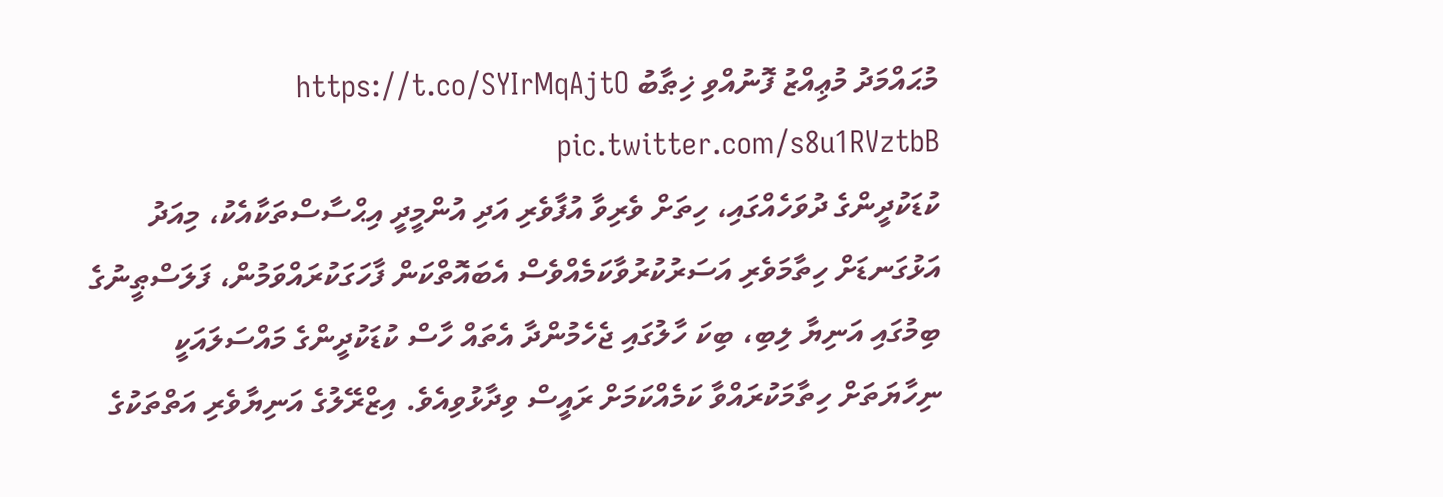މުޙައްމަދު މުޢިއްޒު ފޮނުއްވި ޚިޠާބު https://t.co/SYIrMqAjtO pic.twitter.com/s8u1RVztbB
ކުޑަކުދީންގެ ދުވަހެއްގައި، ހިތަށް ވެރިވާ އުފާވެރި އަދި އުންމީދީ އިޙްސާސްތަކާއެކު، މިއަދު އަޅުގަނޑަށް ހިތާމަވެރި އަސަރުކުރުވާކަމެއްވެސް އެބައޮތްކަން ފާހަގަކުރައްވަމުން، ފަލަސްޠީނުގެ ބިމުގައި އަނިޔާ ލިބި، ބިކަ ހާލުގައި ޖެހެމުންދާ އެތައް ހާސް ކުޑަކުދީންގެ މައްސަލައަކީ ނިހާޔަތަށް ހިތާމަކުރައްވާ ކަމެއްކަމަށް ރައީސް ވިދާޅުވިއެވެ. އިޒްރޭލުގެ އަނިޔާވެރި އަތްތަކުގެ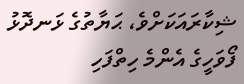ޝިކާރައަކަށްވެ، ޙަޔާތުގެ ޅަނދޮޅު ފޯވަހީގެ އެންމެ ހިތްފަހި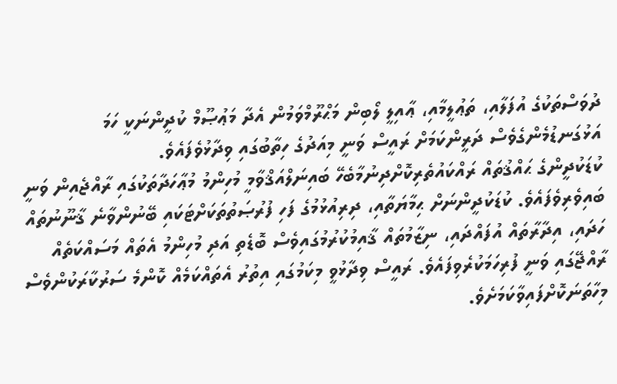ދުވަސްތަކުގެ އުފަލާއި، ތަޢުލީމާއި، ޢާއިލީ ލޯބިން މަޙްރޫމްވަމުން އެދާ މަޢުޞޫމް ކުދީންނަކީ ހަމަ އަޅުގަނޑުމެންގެވެސް ދަރީންކަމަށް ރައީސް ވަނީ މިއަދުގެ ހިތާބުގައި ވިދާޅުވެފައެވެ.
ކުޑަކުދީންގެ ޙައްޤުތައް ރައްކައުތެރިކޮށްދިނުމާބެހޭ ބައިނަލްއަޤްވާމީ މުހިންމު މުޢާހަދާތަކުގައި ރާއްޖެއިން ވަނީ ބައިވެރިވެފައެވެ. ކުޑަކުދީންނަށް ޙިމާޔަތާއި، ދިރިއުޅުމުގެ ފަހި ފުރުޞަތުތަކަށްޓަކައި ބޭނުންވާނެ ޤާނޫނުތައް ހަދައި، އިދާރާތައް އުފައްދައި، ނިޒާމުތައް ޤާއިމުކުރުމުގައިވެސް ބޮޑެތި އަދި މުހިންމު އެތައް މަސައްކަތެއް ރާއްޖޭގައި ވަނީ ފުރިހަމަކުރެވިފައެވެ. ރައީސް ވިދާޅުވީ މިކަމުގައި އިތުރު އެތައްކަމެއް ކޮންމެ ސަރުކާރަކުންވެސް މިހާތަނަކޮށްފައިވާކަމަށެވެ.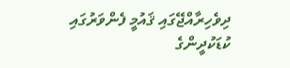ދިވެހިރާއްޖޭގައި ޤައުމީ ފެންވަރުގައި ކުޑަކުދީންގެ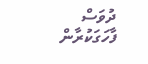ދުވަސް ފާހަގަކުރާން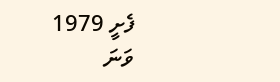ފެށީ 1979 ވަނަ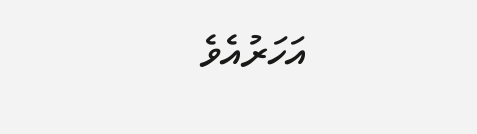އަހަރުއެވެ